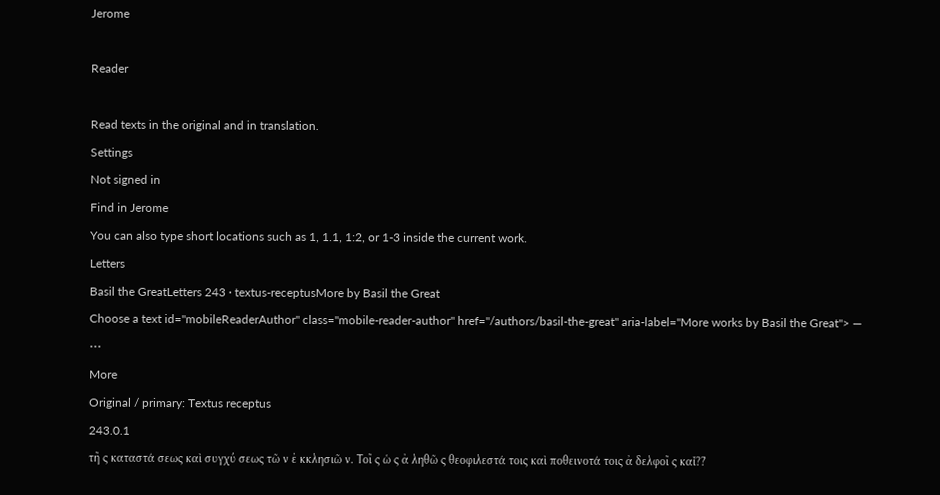Jerome

Reader

Read texts in the original and in translation.
Settings
Not signed in
Find in Jerome
You can also type short locations such as 1, 1.1, 1:2, or 1-3 inside the current work.
Letters
Basil the GreatLetters 243 · textus-receptusMore by Basil the Great
Choose a text id="mobileReaderAuthor" class="mobile-reader-author" href="/authors/basil-the-great" aria-label="More works by Basil the Great"> —
⋯
More
Original / primary: Textus receptus
243.0.1
τῆ ς καταστά σεως καὶ συγχύ σεως τῶ ν ἐ κκλησιῶ ν. Τοῖ ς ὡ ς ἀ ληθῶ ς θεοφιλεστά τοις καὶ ποθεινοτά τοις ἀ δελφοῖ ς καὶ̔??̓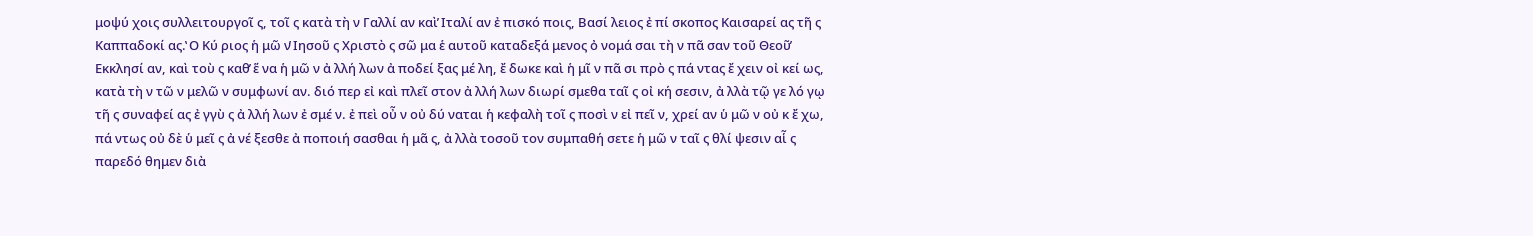μοψύ χοις συλλειτουργοῖ ς, τοῖ ς κατὰ τὴ ν Γαλλί αν καὶ̓ Ιταλί αν ἐ πισκό ποις, Βασί λειος ἐ πί σκοπος Καισαρεί ας τῆ ς Καππαδοκί ας.̔ Ο Κύ ριος ἡ μῶ ν̓ Ιησοῦ ς Χριστὸ ς σῶ μα ἑ αυτοῦ καταδεξά μενος ὀ νομά σαι τὴ ν πᾶ σαν τοῦ Θεοῦ̓ Εκκλησί αν, καὶ τοὺ ς καθ̓ ἕ να ἡ μῶ ν ἀ λλή λων ἀ ποδεί ξας μέ λη, ἔ δωκε καὶ ἡ μῖ ν πᾶ σι πρὸ ς πά ντας ἔ χειν οἰ κεί ως, κατὰ τὴ ν τῶ ν μελῶ ν συμφωνί αν. διό περ εἰ καὶ πλεῖ στον ἀ λλή λων διωρί σμεθα ταῖ ς οἰ κή σεσιν, ἀ λλὰ τῷ γε λό γῳ τῆ ς συναφεί ας ἐ γγὺ ς ἀ λλή λων ἐ σμέ ν. ἐ πεὶ οὖ ν οὐ δύ ναται ἡ κεφαλὴ τοῖ ς ποσὶ ν εἰ πεῖ ν, χρεί αν ὑ μῶ ν οὐ κ ἔ χω, πά ντως οὐ δὲ ὑ μεῖ ς ἀ νέ ξεσθε ἀ ποποιή σασθαι ἡ μᾶ ς, ἀ λλὰ τοσοῦ τον συμπαθή σετε ἡ μῶ ν ταῖ ς θλί ψεσιν αἷ ς παρεδό θημεν διὰ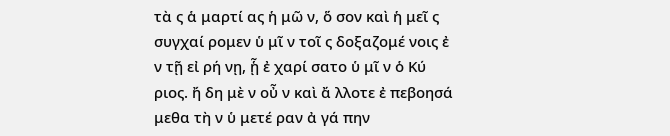τὰ ς ἁ μαρτί ας ἡ μῶ ν, ὅ σον καὶ ἡ μεῖ ς συγχαί ρομεν ὑ μῖ ν τοῖ ς δοξαζομέ νοις ἐ ν τῇ εἰ ρή νῃ, ᾗ ἐ χαρί σατο ὑ μῖ ν ὁ Κύ ριος. ἤ δη μὲ ν οὖ ν καὶ ἄ λλοτε ἐ πεβοησά μεθα τὴ ν ὑ μετέ ραν ἀ γά πην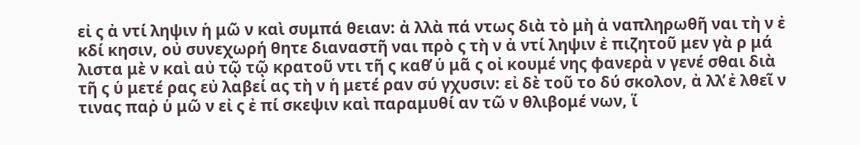εἰ ς ἀ ντί ληψιν ἡ μῶ ν καὶ συμπά θειαν: ἀ λλὰ πά ντως διὰ τὸ μὴ ἀ ναπληρωθῆ ναι τὴ ν ἐ κδί κησιν, οὐ συνεχωρή θητε διαναστῆ ναι πρὸ ς τὴ ν ἀ ντί ληψιν ἐ πιζητοῦ μεν γὰ ρ μά λιστα μὲ ν καὶ αὐ τῷ τῷ κρατοῦ ντι τῆ ς καθ̓ ὑ μᾶ ς οἰ κουμέ νης φανερὰ ν γενέ σθαι διὰ τῆ ς ὑ μετέ ρας εὐ λαβεί ας τὴ ν ἡ μετέ ραν σύ γχυσιν: εἰ δὲ τοῦ το δύ σκολον, ἀ λλ̓ ἐ λθεῖ ν τινας παῤ ὑ μῶ ν εἰ ς ἐ πί σκεψιν καὶ παραμυθί αν τῶ ν θλιβομέ νων, ἵ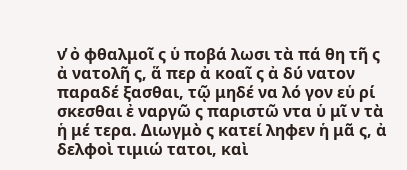ν̓ ὀ φθαλμοῖ ς ὑ ποβά λωσι τὰ πά θη τῆ ς ἀ νατολῆ ς, ἅ περ ἀ κοαῖ ς ἀ δύ νατον παραδέ ξασθαι, τῷ μηδέ να λό γον εὑ ρί σκεσθαι ἐ ναργῶ ς παριστῶ ντα ὑ μῖ ν τὰ ἡ μέ τερα. Διωγμὸ ς κατεί ληφεν ἡ μᾶ ς, ἀ δελφοὶ τιμιώ τατοι, καὶ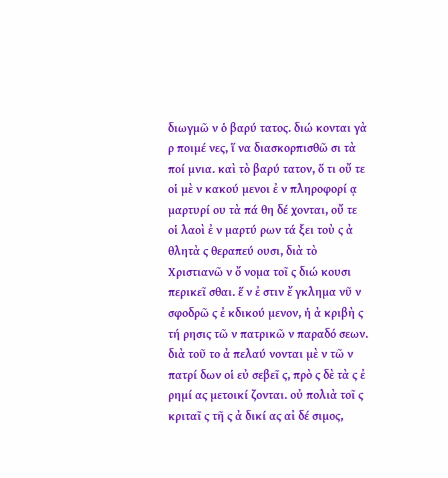διωγμῶ ν ὁ βαρύ τατος. διώ κονται γὰ ρ ποιμέ νες, ἵ να διασκορπισθῶ σι τὰ ποί μνια. καὶ τὸ βαρύ τατον, ὅ τι οὔ τε οἱ μὲ ν κακού μενοι ἐ ν πληροφορί ᾳ μαρτυρί ου τὰ πά θη δέ χονται, οὔ τε οἱ λαοὶ ἐ ν μαρτύ ρων τά ξει τοὺ ς ἀ θλητὰ ς θεραπεύ ουσι, διὰ τὸ Χριστιανῶ ν ὄ νομα τοῖ ς διώ κουσι περικεῖ σθαι. ἕ ν ἐ στιν ἔ γκλημα νῦ ν σφοδρῶ ς ἐ κδικού μενον, ἡ ἀ κριβὴ ς τή ρησις τῶ ν πατρικῶ ν παραδό σεων. διὰ τοῦ το ἀ πελαύ νονται μὲ ν τῶ ν πατρί δων οἱ εὐ σεβεῖ ς, πρὸ ς δὲ τὰ ς ἐ ρημί ας μετοικί ζονται. οὐ πολιὰ τοῖ ς κριταῖ ς τῆ ς ἀ δικί ας αἰ δέ σιμος,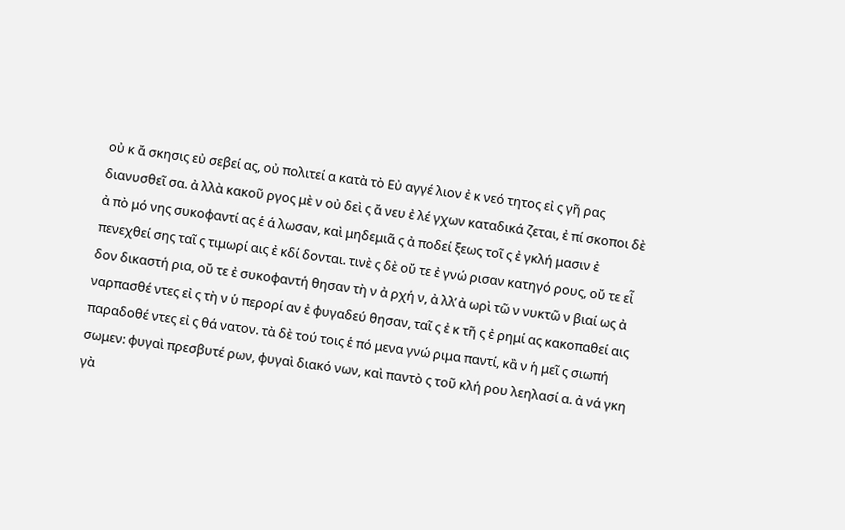οὐ κ ἄ σκησις εὐ σεβεί ας, οὐ πολιτεί α κατὰ τὸ Εὐ αγγέ λιον ἐ κ νεό τητος εἰ ς γῆ ρας διανυσθεῖ σα. ἀ λλὰ κακοῦ ργος μὲ ν οὐ δεὶ ς ἄ νευ ἐ λέ γχων καταδικά ζεται, ἐ πί σκοποι δὲ ἀ πὸ μό νης συκοφαντί ας ἑ ά λωσαν, καὶ μηδεμιᾶ ς ἀ ποδεί ξεως τοῖ ς ἐ γκλή μασιν ἐ πενεχθεί σης ταῖ ς τιμωρί αις ἐ κδί δονται. τινὲ ς δὲ οὔ τε ἐ γνώ ρισαν κατηγό ρους, οὔ τε εἶ δον δικαστή ρια, οὔ τε ἐ συκοφαντή θησαν τὴ ν ἀ ρχή ν, ἀ λλ̓ ἀ ωρὶ τῶ ν νυκτῶ ν βιαί ως ἀ ναρπασθέ ντες εἰ ς τὴ ν ὑ περορί αν ἐ φυγαδεύ θησαν, ταῖ ς ἐ κ τῆ ς ἐ ρημί ας κακοπαθεί αις παραδοθέ ντες εἰ ς θά νατον. τὰ δὲ τού τοις ἑ πό μενα γνώ ριμα παντί, κἂ ν ἡ μεῖ ς σιωπή σωμεν: φυγαὶ πρεσβυτέ ρων, φυγαὶ διακό νων, καὶ παντὸ ς τοῦ κλή ρου λεηλασί α. ἀ νά γκη γὰ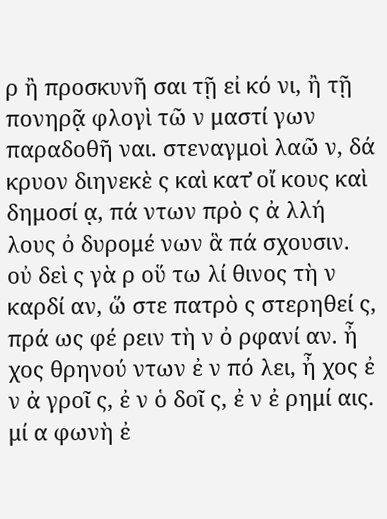ρ ἢ προσκυνῆ σαι τῇ εἰ κό νι, ἢ τῇ πονηρᾷ φλογὶ τῶ ν μαστί γων παραδοθῆ ναι. στεναγμοὶ λαῶ ν, δά κρυον διηνεκὲ ς καὶ κατ̓ οἴ κους καὶ δημοσί ᾳ, πά ντων πρὸ ς ἀ λλή λους ὀ δυρομέ νων ἃ πά σχουσιν. οὐ δεὶ ς γὰ ρ οὕ τω λί θινος τὴ ν καρδί αν, ὥ στε πατρὸ ς στερηθεί ς, πρά ως φέ ρειν τὴ ν ὀ ρφανί αν. ἦ χος θρηνού ντων ἐ ν πό λει, ἦ χος ἐ ν ἀ γροῖ ς, ἐ ν ὁ δοῖ ς, ἐ ν ἐ ρημί αις. μί α φωνὴ ἐ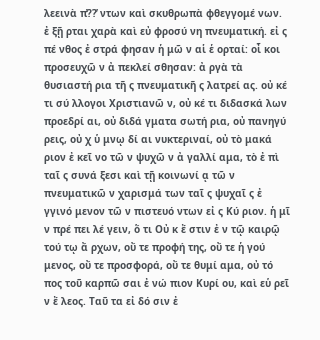λεεινὰ π̔??̓ ντων καὶ σκυθρωπὰ φθεγγομέ νων. ἐ ξῇ ρται χαρὰ καὶ εὐ φροσύ νη πνευματική. εἰ ς πέ νθος ἐ στρά φησαν ἡ μῶ ν αἱ ἑ ορταί: οἶ κοι προσευχῶ ν ἀ πεκλεί σθησαν: ἀ ργὰ τὰ θυσιαστή ρια τῆ ς πνευματικῆ ς λατρεί ας. οὐ κέ τι σύ λλογοι Χριστιανῶ ν, οὐ κέ τι διδασκά λων προεδρί αι, οὐ διδά γματα σωτή ρια, οὐ πανηγύ ρεις, οὐ χ ὑ μνῳ δί αι νυκτεριναί, οὐ τὸ μακά ριον ἐ κεῖ νο τῶ ν ψυχῶ ν ἀ γαλλί αμα, τὸ ἐ πὶ ταῖ ς συνά ξεσι καὶ τῇ κοινωνί ᾳ τῶ ν πνευματικῶ ν χαρισμά των ταῖ ς ψυχαῖ ς ἐ γγινό μενον τῶ ν πιστευό ντων εἰ ς Κύ ριον. ἡ μῖ ν πρέ πει λέ γειν, ὅ τι Οὐ κ ἔ στιν ἐ ν τῷ καιρῷ τού τῳ ἄ ρχων, οὔ τε προφή της, οὔ τε ἡ γού μενος, οὔ τε προσφορά, οὔ τε θυμί αμα, οὐ τό πος τοῦ καρπῶ σαι ἐ νώ πιον Κυρί ου, καὶ εὑ ρεῖ ν ἔ λεος. Ταῦ τα εἰ δό σιν ἐ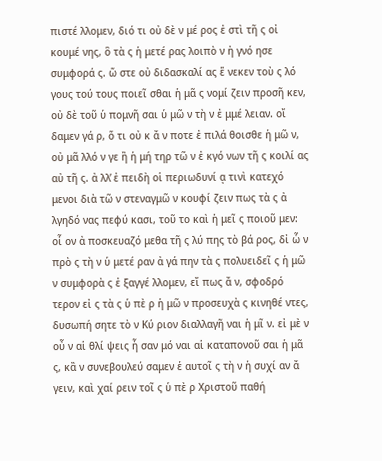πιστέ λλομεν, διό τι οὐ δὲ ν μέ ρος ἐ στὶ τῆ ς οἰ κουμέ νης, ὃ τὰ ς ἡ μετέ ρας λοιπὸ ν ἠ γνό ησε συμφορά ς. ὥ στε οὐ διδασκαλί ας ἕ νεκεν τοὺ ς λό γους τού τους ποιεῖ σθαι ἡ μᾶ ς νομί ζειν προσῆ κεν, οὐ δὲ τοῦ ὑ πομνῆ σαι ὑ μῶ ν τὴ ν ἐ μμέ λειαν. οἴ δαμεν γά ρ, ὅ τι οὐ κ ἄ ν ποτε ἐ πιλά θοισθε ἡ μῶ ν, οὐ μᾶ λλό ν γε ἢ ἡ μή τηρ τῶ ν ἐ κγό νων τῆ ς κοιλί ας αὐ τῆ ς. ἀ λλ̓ ἐ πειδὴ οἱ περιωδυνί ᾳ τινὶ κατεχό μενοι διὰ τῶ ν στεναγμῶ ν κουφί ζειν πως τὰ ς ἀ λγηδό νας πεφύ κασι, τοῦ το καὶ ἡ μεῖ ς ποιοῦ μεν: οἷ ον ἀ ποσκευαζό μεθα τῆ ς λύ πης τὸ βά ρος, δἰ ὧ ν πρὸ ς τὴ ν ὑ μετέ ραν ἀ γά πην τὰ ς πολυειδεῖ ς ἡ μῶ ν συμφορὰ ς ἐ ξαγγέ λλομεν, εἴ πως ἄ ν, σφοδρό τερον εἰ ς τὰ ς ὑ πὲ ρ ἡ μῶ ν προσευχὰ ς κινηθέ ντες, δυσωπή σητε τὸ ν Κύ ριον διαλλαγῆ ναι ἡ μῖ ν. εἰ μὲ ν οὖ ν αἱ θλί ψεις ἦ σαν μό ναι αἱ καταπονοῦ σαι ἡ μᾶ ς, κἂ ν συνεβουλεύ σαμεν ἑ αυτοῖ ς τὴ ν ἡ συχί αν ἄ γειν, καὶ χαί ρειν τοῖ ς ὑ πὲ ρ Χριστοῦ παθή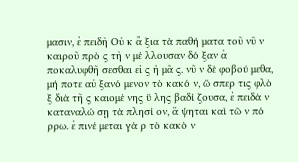μασιν, ἐ πειδὴ Οὐ κ ἄ ξια τὰ παθή ματα τοῦ νῦ ν καιροῦ πρὸ ς τὴ ν μέ λλουσαν δό ξαν ἀ ποκαλυφθῆ σεσθαι εἰ ς ἡ μᾶ ς. νῦ ν δὲ φοβού μεθα, μή ποτε αὐ ξανό μενον τὸ κακό ν, ὥ σπερ τις φλὸ ξ διὰ τῆ ς καιομέ νης ὕ λης βαδί ζουσα, ἐ πειδὰ ν καταναλώ σῃ τὰ πλησί ον, ἅ ψηται καὶ τῶ ν πό ρρω. ἐ πινέ μεται γὰ ρ τὸ κακὸ ν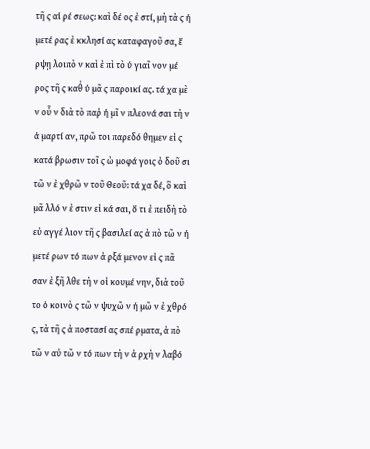τῆ ς αἱ ρέ σεως: καὶ δέ ος ἐ στί, μὴ τὰ ς ἡ μετέ ρας ἐ κκλησί ας καταφαγοῦ σα, ἕ ρψῃ λοιπὸ ν καὶ ἐ πὶ τὸ ὑ γιαῖ νον μέ ρος τῆ ς καθ̓ ὑ μᾶ ς παροικί ας. τά χα μὲ ν οὖ ν διὰ τὸ παῤ ἡ μῖ ν πλεονά σαι τὴ ν ἁ μαρτί αν, πρῶ τοι παρεδό θημεν εἰ ς κατά βρωσιν τοῖ ς ὠ μοφά γοις ὀ δοῦ σι τῶ ν ἐ χθρῶ ν τοῦ Θεοῦ: τά χα δέ, ὃ καὶ μᾶ λλό ν ἐ στιν εἰ κά σαι, ὅ τι ἐ πειδὴ τὸ εὐ αγγέ λιον τῆ ς βασιλεί ας ἀ πὸ τῶ ν ἡ μετέ ρων τό πων ἀ ρξά μενον εἰ ς πᾶ σαν ἐ ξῆ λθε τὴ ν οἰ κουμέ νην, διὰ τοῦ το ὁ κοινὸ ς τῶ ν ψυχῶ ν ἡ μῶ ν ἐ χθρό ς, τὰ τῆ ς ἀ ποστασί ας σπέ ρματα, ἀ πὸ τῶ ν αὐ τῶ ν τό πων τὴ ν ἀ ρχὴ ν λαβό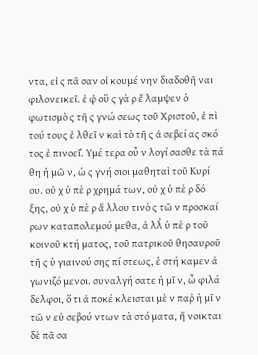ντα, εἰ ς πᾶ σαν οἰ κουμέ νην διαδοθῆ ναι φιλονεικεῖ. ἐ φ̓ οὓ ς γὰ ρ ἔ λαμψεν ὁ φωτισμὸ ς τῆ ς γνώ σεως τοῦ Χριστοῦ, ἐ πὶ τού τους ἐ λθεῖ ν καὶ τὸ τῆ ς ἀ σεβεί ας σκό τος ἐ πινοεῖ.̔ Υμέ τερα οὖ ν λογί σασθε τὰ πά θη ἡ μῶ ν, ὡ ς γνή σιοι μαθηταὶ τοῦ Κυρί ου. οὐ χ ὑ πὲ ρ χρημά των, οὐ χ ὑ πὲ ρ δό ξης, οὐ χ ὑ πὲ ρ ἄ λλου τινὸ ς τῶ ν προσκαί ρων καταπολεμού μεθα, ἀ λλ̓ ὑ πὲ ρ τοῦ κοινοῦ κτή ματος, τοῦ πατρικοῦ θησαυροῦ τῆ ς ὑ γιαινού σης πί στεως, ἑ στή καμεν ἀ γωνιζό μενοι. συναλγή σατε ἡ μῖ ν, ὦ φιλά δελφοι, ὅ τι ἀ ποκέ κλεισται μὲ ν παῤ ἡ μῖ ν τῶ ν εὐ σεβού ντων τὰ στό ματα, ἤ νοικται δὲ πᾶ σα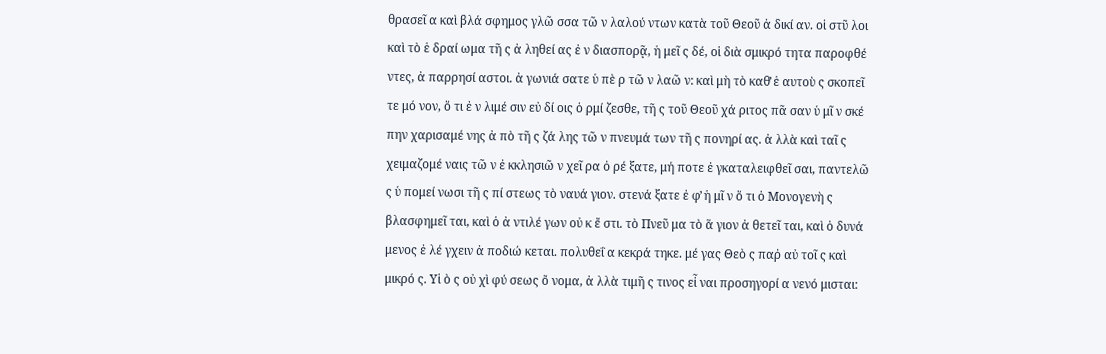θρασεῖ α καὶ βλά σφημος γλῶ σσα τῶ ν λαλού ντων κατὰ τοῦ Θεοῦ ἀ δικί αν. οἱ στῦ λοι καὶ τὸ ἑ δραί ωμα τῆ ς ἀ ληθεί ας ἐ ν διασπορᾷ, ἡ μεῖ ς δέ, οἱ διὰ σμικρό τητα παροφθέ ντες, ἀ παρρησί αστοι. ἀ γωνιά σατε ὑ πὲ ρ τῶ ν λαῶ ν: καὶ μὴ τὸ καθ̓ ἑ αυτοὺ ς σκοπεῖ τε μό νον, ὅ τι ἐ ν λιμέ σιν εὐ δί οις ὁ ρμί ζεσθε, τῆ ς τοῦ Θεοῦ χά ριτος πᾶ σαν ὑ μῖ ν σκέ πην χαρισαμέ νης ἀ πὸ τῆ ς ζά λης τῶ ν πνευμά των τῆ ς πονηρί ας. ἀ λλὰ καὶ ταῖ ς χειμαζομέ ναις τῶ ν ἐ κκλησιῶ ν χεῖ ρα ὀ ρέ ξατε, μή ποτε ἐ γκαταλειφθεῖ σαι, παντελῶ ς ὑ πομεί νωσι τῆ ς πί στεως τὸ ναυά γιον. στενά ξατε ἐ φ̓ ἡ μῖ ν ὅ τι ὁ Μονογενὴ ς βλασφημεῖ ται, καὶ ὁ ἀ ντιλέ γων οὐ κ ἔ στι. τὸ Πνεῦ μα τὸ ἅ γιον ἀ θετεῖ ται, καὶ ὁ δυνά μενος ἐ λέ γχειν ἀ ποδιώ κεται. πολυθεΐ α κεκρά τηκε. μέ γας Θεὸ ς παῤ αὐ τοῖ ς καὶ μικρό ς. Υἱ ὸ ς οὐ χὶ φύ σεως ὄ νομα, ἀ λλὰ τιμῆ ς τινος εἶ ναι προσηγορί α νενό μισται: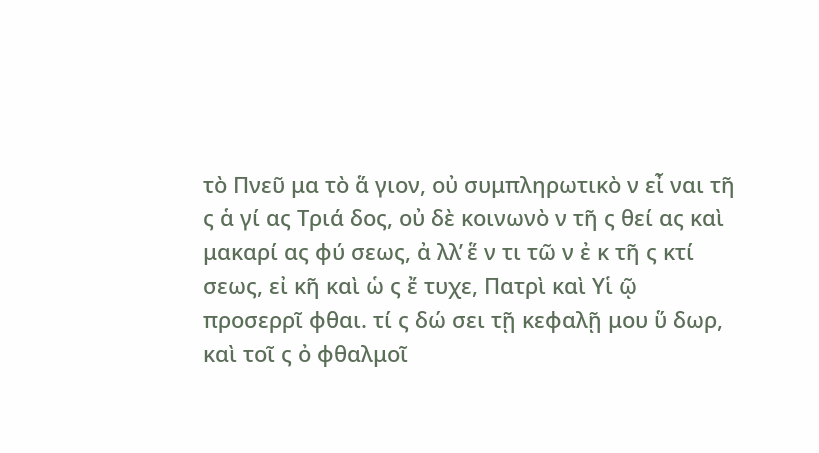τὸ Πνεῦ μα τὸ ἅ γιον, οὐ συμπληρωτικὸ ν εἶ ναι τῆ ς ἁ γί ας Τριά δος, οὐ δὲ κοινωνὸ ν τῆ ς θεί ας καὶ μακαρί ας φύ σεως, ἀ λλ̓ ἕ ν τι τῶ ν ἐ κ τῆ ς κτί σεως, εἰ κῆ καὶ ὡ ς ἔ τυχε, Πατρὶ καὶ Υἱ ῷ προσερρῖ φθαι. τί ς δώ σει τῇ κεφαλῇ μου ὕ δωρ, καὶ τοῖ ς ὀ φθαλμοῖ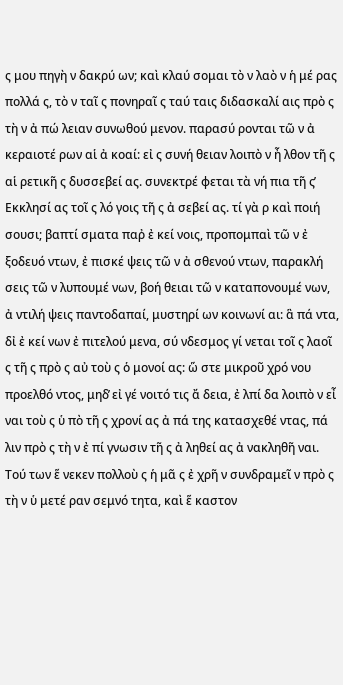ς μου πηγὴ ν δακρύ ων; καὶ κλαύ σομαι τὸ ν λαὸ ν ἡ μέ ρας πολλά ς, τὸ ν ταῖ ς πονηραῖ ς ταύ ταις διδασκαλί αις πρὸ ς τὴ ν ἀ πώ λειαν συνωθού μενον. παρασύ ρονται τῶ ν ἀ κεραιοτέ ρων αἱ ἀ κοαί: εἰ ς συνή θειαν λοιπὸ ν ἦ λθον τῆ ς αἱ ρετικῆ ς δυσσεβεί ας. συνεκτρέ φεται τὰ νή πια τῆ ς̓ Εκκλησί ας τοῖ ς λό γοις τῆ ς ἀ σεβεί ας. τί γὰ ρ καὶ ποιή σουσι; βαπτί σματα παῤ ἐ κεί νοις, προπομπαὶ τῶ ν ἐ ξοδευό ντων, ἐ πισκέ ψεις τῶ ν ἀ σθενού ντων, παρακλή σεις τῶ ν λυπουμέ νων, βοή θειαι τῶ ν καταπονουμέ νων, ἀ ντιλή ψεις παντοδαπαί, μυστηρί ων κοινωνί αι: ἃ πά ντα, δἰ ἐ κεί νων ἐ πιτελού μενα, σύ νδεσμος γί νεται τοῖ ς λαοῖ ς τῆ ς πρὸ ς αὐ τοὺ ς ὁ μονοί ας: ὥ στε μικροῦ χρό νου προελθό ντος, μηδ̓ εἰ γέ νοιτό τις ἄ δεια, ἐ λπί δα λοιπὸ ν εἶ ναι τοὺ ς ὑ πὸ τῆ ς χρονί ας ἀ πά της κατασχεθέ ντας, πά λιν πρὸ ς τὴ ν ἐ πί γνωσιν τῆ ς ἀ ληθεί ας ἀ νακληθῆ ναι. Τού των ἕ νεκεν πολλοὺ ς ἡ μᾶ ς ἐ χρῆ ν συνδραμεῖ ν πρὸ ς τὴ ν ὑ μετέ ραν σεμνό τητα, καὶ ἕ καστον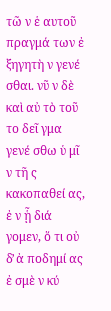τῶ ν ἑ αυτοῦ πραγμά των ἐ ξηγητὴ ν γενέ σθαι. νῦ ν δὲ καὶ αὐ τὸ τοῦ το δεῖ γμα γενέ σθω ὑ μῖ ν τῆ ς κακοπαθεί ας, ἐ ν ᾗ διά γομεν, ὅ τι οὐ δ̓ ἀ ποδημί ας ἐ σμὲ ν κύ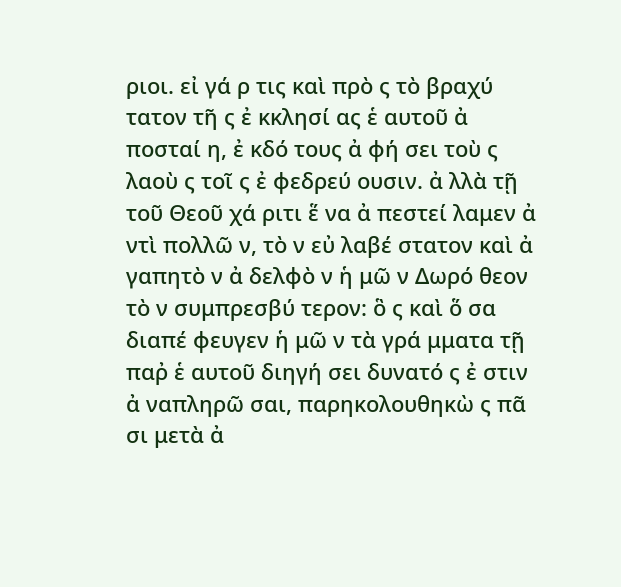ριοι. εἰ γά ρ τις καὶ πρὸ ς τὸ βραχύ τατον τῆ ς ἐ κκλησί ας ἑ αυτοῦ ἀ ποσταί η, ἐ κδό τους ἀ φή σει τοὺ ς λαοὺ ς τοῖ ς ἐ φεδρεύ ουσιν. ἀ λλὰ τῇ τοῦ Θεοῦ χά ριτι ἕ να ἀ πεστεί λαμεν ἀ ντὶ πολλῶ ν, τὸ ν εὐ λαβέ στατον καὶ ἀ γαπητὸ ν ἀ δελφὸ ν ἡ μῶ ν Δωρό θεον τὸ ν συμπρεσβύ τερον: ὃ ς καὶ ὅ σα διαπέ φευγεν ἡ μῶ ν τὰ γρά μματα τῇ παῤ ἑ αυτοῦ διηγή σει δυνατό ς ἐ στιν ἀ ναπληρῶ σαι, παρηκολουθηκὼ ς πᾶ σι μετὰ ἀ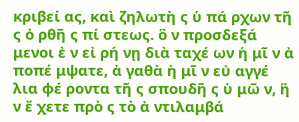κριβεί ας, καὶ ζηλωτὴ ς ὑ πά ρχων τῆ ς ὀ ρθῆ ς πί στεως. ὃ ν προσδεξά μενοι ἐ ν εἰ ρή νῃ διὰ ταχέ ων ἡ μῖ ν ἀ ποπέ μψατε, ἀ γαθὰ ἡ μῖ ν εὐ αγγέ λια φέ ροντα τῆ ς σπουδῆ ς ὑ μῶ ν, ἣ ν ἔ χετε πρὸ ς τὸ ἀ ντιλαμβά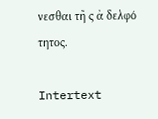νεσθαι τῆ ς ἀ δελφό τητος.

Intertext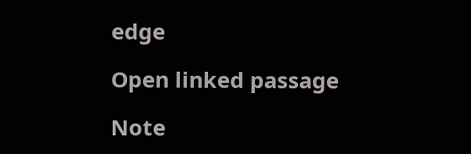edge

Open linked passage

Note